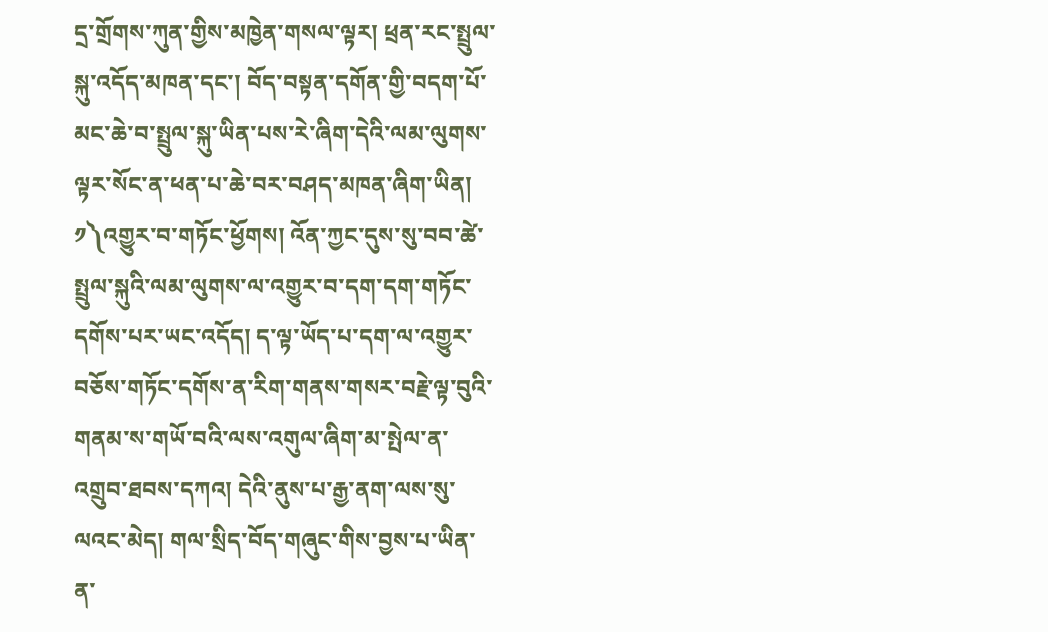དྲ་གྲོགས་ཀུན་གྱིས་མཁྱེན་གསལ་ལྟར། ཕྲན་རང་སྤྲུལ་སྐུ་འདོད་མཁན་དང་། བོད་བསྟན་དགོན་གྱི་བདག་པོ་མང་ཆེ་བ་སྤྲུལ་སྐུ་ཡིན་པས་རེ་ཞིག་དེའི་ལམ་ལུགས་ལྟར་སོང་ན་ཕན་པ་ཆེ་བར་བཤད་མཁན་ཞིག་ཡིན། ༡༽འགྱུར་བ་གཏོང་ཕྱོགས། འོན་ཀྱང་དུས་སུ་བབ་ཚེ་སྤྲུལ་སྐུའི་ལམ་ལུགས་ལ་འགྱུར་བ་དག་དག་གཏོང་དགོས་པར་ཡང་འདོད། ད་ལྟ་ཡོད་པ་དག་ལ་འགྱུར་བཅོས་གཏོང་དགོས་ན་རིག་གནས་གསར་བརྗེ་ལྟ་བུའི་གནམ་ས་གཡོ་བའི་ལས་འགུལ་ཞིག་མ་སྤེལ་ན་འགྲུབ་ཐབས་དཀའ། དེའི་ནུས་པ་རྒྱ་ནག་ལས་སུ་ལའང་མེད། གལ་སྲིད་བོད་གཞུང་གིས་བྱས་པ་ཡིན་ན་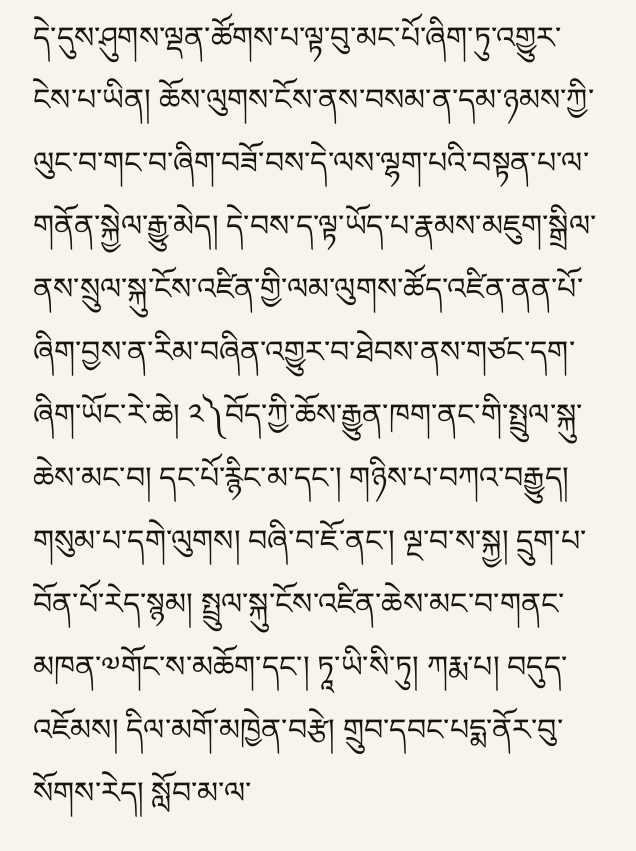དེ་དུས་ཤུགས་ལྡན་ཚོགས་པ་ལྟ་བུ་མང་པོ་ཞིག་ཏུ་འགྱུར་ངེས་པ་ཡིན། ཆོས་ལུགས་ངོས་ནས་བསམ་ན་དམ་ཉམས་ཀྱི་ལུང་བ་གང་བ་ཞིག་བཟོ་བས་དེ་ལས་ལྷག་པའི་བསྟན་པ་ལ་གནོན་སྐྱེལ་རྒྱུ་མེད། དེ་བས་ད་ལྟ་ཡོད་པ་རྣམས་མཇུག་སྒྲིལ་ནས་སྲུལ་སྐུ་ངོས་འཛིན་གྱི་ལམ་ལུགས་ཚོད་འཛིན་ནན་པོ་ཞིག་བྱས་ན་རིམ་བཞིན་འགྱུར་བ་ཐེབས་ནས་གཙང་དག་ཞིག་ཡོང་རེ་ཆེ། ༢༽བོད་ཀྱི་ཆོས་རྒྱུན་ཁག་ནང་གི་སྤྲུལ་སྐུ་ཆེས་མང་བ། དང་པོ་རྙིང་མ་དང་། གཉིས་པ་བཀའ་བརྒྱུད། གསུམ་པ་དགེ་ལུགས། བཞི་བ་ཇོ་ནང་། ལྔ་བ་ས་སྐྱ། དྲུག་པ་བོན་པོ་རེད་སྙམ། སྤྲུལ་སྐུ་ངོས་འཛིན་ཆེས་མང་བ་གནང་མཁན་༧གོང་ས་མཆོག་དང་། ཏཱ་ཡི་སི་ཏུ། ཀརྨ་པ། བདུད་འཇོམས། དིལ་མགོ་མཁྱེན་བརྩེ། གྲུབ་དབང་པདྨ་ནོར་བུ་སོགས་རེད། སློབ་མ་ལ་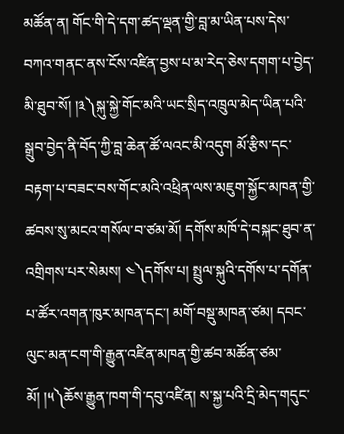མཚོན་ན། གོང་གི་དེ་དག་ཚད་ལྡན་གྱི་བླ་མ་ཡིན་པས་དེས་བཀའ་གནང་ནས་ངོས་འཛིན་བྱས་པ་མ་རེད་ཅེས་དགག་པ་བྱེད་མི་ཐུབ་སོ། །༣༽སྐུ་སྐྱེ་གོང་མའི་ཡང་སྲིད་འཁྲུལ་མེད་ཡིན་པའི་སྒྲུབ་བྱེད་ནི་བོད་ཀྱི་བླ་ཆེན་ཚོ་ལའང་མི་འདུག མོ་རྩིས་དང་བརྟག་པ་བཟང་བས་གོང་མའི་འཕྲིན་ལས་མཇུག་སྐྱོང་མཁན་གྱི་ཚབས་སུ་མངའ་གསོལ་བ་ཙམ་མོ། དགོས་མཁོ་དེ་བསྐང་ཐུབ་ན་འགྲིགས་པར་སེམས། ༤༽དགོས་པ། སྤྲུལ་སྐུའི་དགོས་པ་དགོན་པ་ཚོར་འགན་ཁུར་མཁན་དང་། མགོ་བསྡུ་མཁན་ཙམ། དབང་ལུང་མན་ངག་གི་རྒྱུན་འཛིན་མཁན་གྱི་ཚབ་མཚོན་ཙམ་མོ། །༥༽ཆོས་རྒྱུན་ཁག་གི་དབུ་འཛིན། ས་སྐྱ་པའི་དྲི་མེད་གདུང་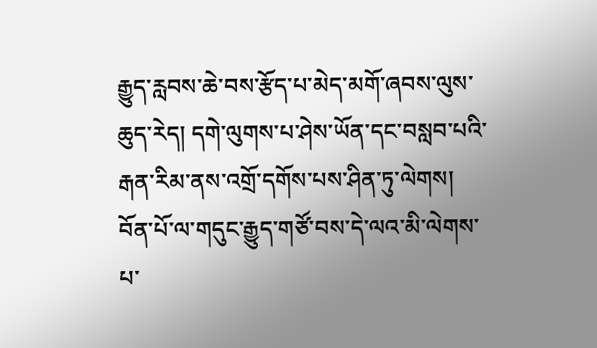རྒྱུད་རླབས་ཆེ་བས་རྩོད་པ་མེད་མགོ་ཞབས་ལུས་ཆུད་རེད། དགེ་ལུགས་པ་ཤེས་ཡོན་དང་བསླབ་པའི་རྒན་རིམ་ནས་འགྲོ་དགོས་པས་ཤིན་ཏུ་ལེགས། བོན་པོ་ལ་གདུང་རྒྱུད་གཙོ་བས་དེ་ལའ་མི་ལེགས་པ་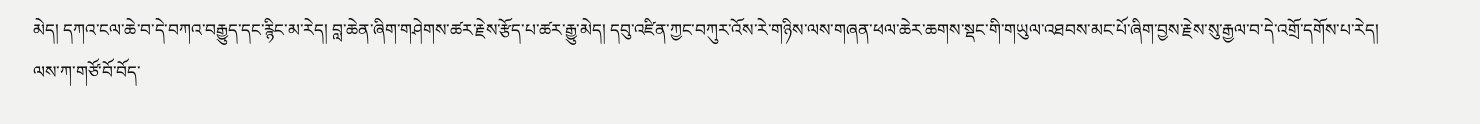མེད། དཀའ་ངལ་ཆེ་བ་དེ་བཀའ་བརྒྱུད་དང་རྙིང་མ་རེད། བླ་ཆེན་ཞིག་གཤེགས་ཚར་རྗེས་རྩོད་པ་ཚར་རྒྱུ་མེད། དབུ་འཛིན་ཀྱང་བཀུར་འོས་རེ་གཉིས་ལས་གཞན་ཕལ་ཆེར་ཆགས་སྡང་གི་གཡུལ་འཐབས་མང་པོ་ཞིག་བྱས་རྗེས་སུ་རྒྱལ་བ་དེ་འགྲོ་དགོས་པ་རེད། ལས་ཀ་གཙོ་བོ་བོད་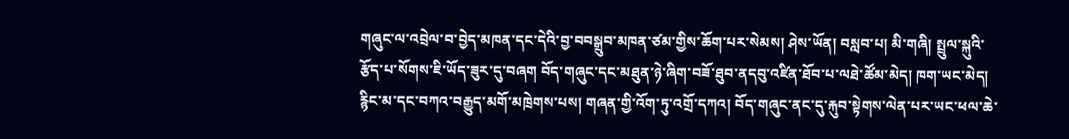གཞུང་ལ་འབྲེལ་བ་བྱེད་མཁན་དང་དེའི་བྱ་བབསྒྲུབ་མཁན་ཙམ་གྱིས་ཆོག་པར་སེམས། ཤེས་ཡོན། བསླབ་པ། མི་གཞི། སྤྲུལ་སྐུའི་རྩོད་པ་སོགས་ཇི་ཡོད་ཟུར་དུ་བཞག བོད་གཞུང་དང་མཐུན་ཉེ་ཞིག་བཟོ་ཐུབ་ནདབུ་འཛིན་ཐོབ་པ་ལཐེ་ཚོམ་མེད། ཁག་ཡང་མེད། རྙིང་མ་དང་བཀའ་བརྒྱུད་མགོ་མཁྲེགས་པས། གཞན་གྱི་འོག་ཏུ་འགྲོ་དཀའ། བོད་གཞུང་ནང་དུ་རྐུབ་སྟེགས་ལེན་པར་ཡང་ཕལ་ཆེ་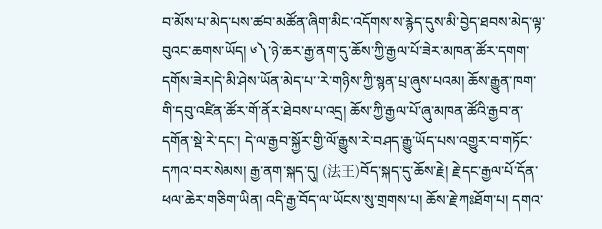བ་མོས་པ་མེད་པས་ཚབ་མཚོན་ཞིག་མིང་འདོགས་ས་རྙེད་དུས་མི་བྱེད་ཐབས་མེད་ལྟ་བུའང་ཆགས་ཡོད། ༦༽་ཉེ་ཆར་རྒྱ་ནག་དུ་ཆོས་ཀྱི་རྒྱལ་པོ་ཟེར་མཁན་ཚོར་དགག་དགོས་ཟེར།དེ་མི་ཤེས་ཡོན་མེད་པ་་རེ་གཉིས་ཀྱི་སྙན་པྲ་ཞུས་པའམ། ཆོས་རྒྱུན་ཁག་གི་དབུ་འཛིན་ཚོར་གོ་ནོར་ཐེབས་པ་འདྲ། ཆོས་ཀྱི་རྒྱལ་པོ་ཞུ་མཁན་ཚོའི་རྒྱབ་ན་དགོན་སྡེ་རེ་དང་། དེ་ལ་རྒྱབ་སྐྱོར་གྱི་ལོ་རྒྱུས་རེ་བཤད་རྒྱུ་ཡོད་པས་འགྱུར་བ་གཏོང་དཀའ་བར་སེམས། རྒྱ་ནག་སྐད་དུ། (法王)བོད་སྐད་དུ་ཆོས་རྗེ། རྗེ་དང་རྒྱལ་པོ་དོན་ཕལ་ཆེར་གཅིག་ཡིན། འདི་རྒྱ་བོད་ལ་ཡོངས་སུ་གྲགས་པ། ཆོས་རྗེ་ཀཿཐོག་པ། དགའ་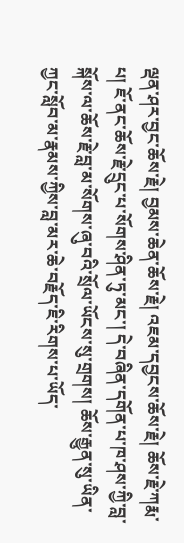ལྡན་ཤར་བྱང་ཆོས་རྗེ། བྱམས་ཆེན་ཆོས་རྗེ། འཇམ་དབྱངས་ཆོས་རྗེ། ཆོས་རྗེ་ཀརྨ་པ། ཇོ་ནང་ཆོས་རྗེ་དྲུང་པ་སོགས་ཤིན་ཏུ་མང་། དེ་བཞིན་དགོན་པ་ཁ་ཤས་ཀྱི་བླ་སྐོས་ལ་ཆོས་རྗེ་བླ་མ་སོགས་ཞུ་བའི་སྲོལ་ཡོངས་སུ་གྲགས། ཆོས་རྒྱུན་སུ་ཡིན་ཀྱང་སློབ་མ་རྣམས་ཀྱིས་བླ་མར་ཆེ་བརྗོད་ཇི་རིགས་པ་ཡོད་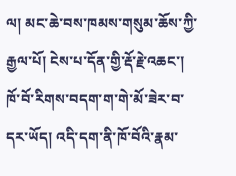ལ། མང་ཆེ་བས་ཁམས་གསུམ་ཆོས་ཀྱི་རྒྱལ་པོ། ངེས་པ་དོན་གྱི་རྡོ་རྗེ་འཆང་། ཁོ་བོ་རིགས་བདག་ག་གེ་མོ་ཟེར་བ་དར་ཡོད། འདི་དག་ནི་ཁོ་བོའི་རྣམ་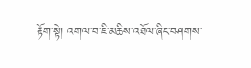རྟོག་སྟེ། འགལ་བ་ཇི་མཆིས་འཐོལ་ཞིང་བཤགས་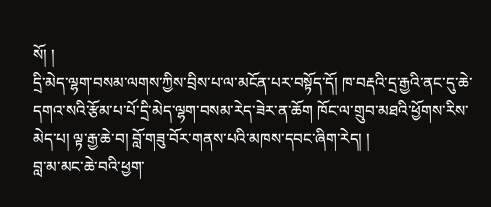སོ། །
དྲི་མེད་ལྷག་བསམ་ལགས་ཀྱིས་བྲིས་པ་ལ་མངོན་པར་བསྟོད་དོ། ཁ་བརྡའི་དྲ་རྒྱའི་ནང་དུ་ཆེ་དགའ་སའི་རྩོམ་པ་པོ་དྲི་མེད་ལྷག་བསམ་རེད་ཟེར་ན་ཆོག ཁོང་ལ་གྲུབ་མཐའི་ཕྱོགས་རིས་མེད་པ། ལྟ་རྒྱ་ཆེ་བ། བློ་གཟུ་བོར་གནས་པའི་མཁས་དབང་ཞིག་རེད། །
བླ་མ་མང་ཆེ་བའི་ཕྱག་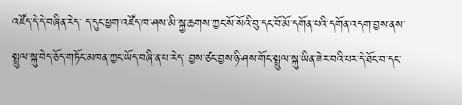འཛོད་དེ་དེ་བཞིན་རེད་ ད་དུང་ཕྱག་འཛོད་ཁ་ཤས་མི་སྐྱ་ཆགས་ཀྱང་སོ་སོའི་བུ་དང་བོ་མོ་དགོན་པའི་དགོན་འདག་བྱས་ནས་སྤྲུལ་སྐུ་བེད་ཅོད་གཏོང་མཁན་ཀྱང་ཡོད་བཞི་ན་པ་རེད་ བྱས་ཙང་བྱས་ཉི་ཤས་གོང་སྤྲུལ་སྐུ་ཡིན་ཟེར་བའི་པར་དེ་ཐོང་བ་དང་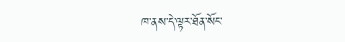ཁ་ནས་དེ་ལྟར་ཐོན་སོང་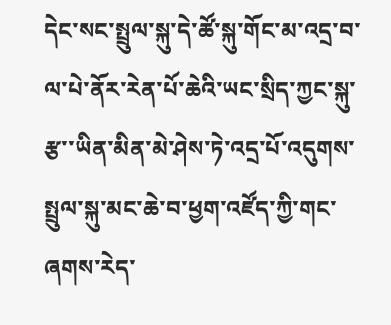དེང་སང་སྤྲུལ་སྐུ་དེ་ཚོ་སྐུ་གོང་མ་འདྲ་བ་ལ་པེ་ནོར་རེན་པོ་ཆེའི་ཡང་སྲིད་ཀྱང་སྐུ་རྩ་་ཡིན་མིན་མེ་ཤེས་ཏེ་འདྲ་པོ་འདུགས་ སྤྲུལ་སྐུ་མང་ཆེ་བ་ཕྱག་འཛོད་ཀྱི་གང་ཞགས་རེད་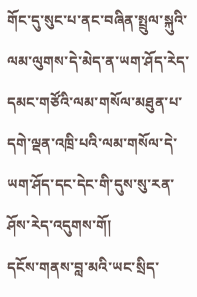གོང་དུ་སུང་པ་ནང་བཞིན་སྤྲུལ་སྐུའི་ལམ་ལུགས་དེ་མེད་ན་ཡག་ཤོད་རེད་ དམང་གཙོའི་ལམ་གསོལ་མཐུན་པ་དགེ་ལྡན་འཁྲི་པའི་ལམ་གསོལ་དེ་ཡག་ཤོད་དང་དེང་གི་དུས་སུ་རན་ཤོས་རེད་འདུགས་གོ།
དངོས་གནས་བླ་མའི་ཡང་སྲིད་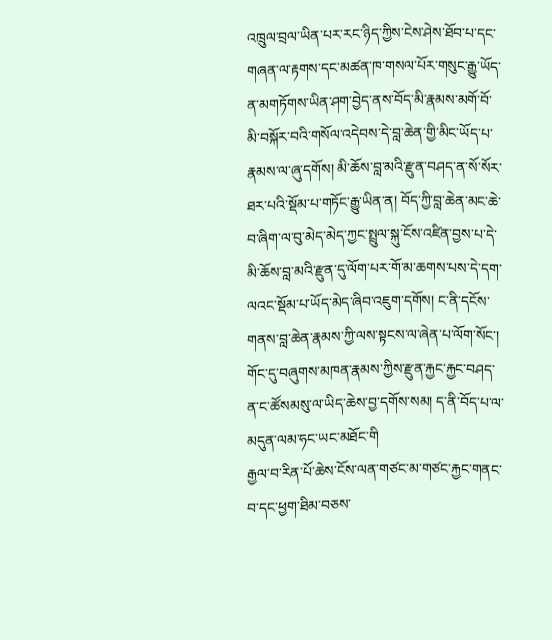འཁྲུལ་བྲལ་ཡིན་པར་རང་ཉིད་ཀྱིས་ངེས་ཤེས་ཐོབ་པ་དང་གཞན་ལ་རྟགས་དང་མཚན་ཁ་གསལ་པོར་གསུང་རྒྱུ་ཡོད་ན་མགཏོགས་ཡིན་ཤག་བྱེད་ནས་བོད་མི་རྣམས་མགོ་བོ་མི་བསྐོར་བའི་གསོལ་འདེབས་དེ་བླ་ཆེན་གྱི་མིང་ཡོད་པ་རྣམས་ལ་ཞུ་དགོས། མི་ཆོས་བླ་མའི་རྫུན་བཤད་ན་སོ་སོར་ཐར་པའི་སྡོམ་པ་གཏོང་རྒྱུ་ཡིན་ན། བོད་ཀྱི་བླ་ཆེན་མང་ཆེ་བ་ཞིག་ལ་བུ་མེད་མེད་ཀྱང་སྤྲུལ་སྐུ་ངོས་འཛིན་བྱས་པ་དེ་མི་ཆོས་བླ་མའི་རྫུན་དུ་ལོག་པར་གོ་མ་ཆགས་པས་དེ་དག་ལའང་སྡོམ་པ་ཡོད་མེད་ཞིབ་འཇུག་དགོས། ང་ནི་དངོས་གནས་བླ་ཆེན་རྣམས་ཀྱི་ལས་སྟངས་ལ་ཞེན་པ་ལོག་སོང་། གོང་དུ་བཞུགས་མཁན་རྣམས་ཀྱིས་རྫུན་རྐྱང་རྐྱང་བཤད་ན་ང་ཚོསམསུ་ལ་ཡིད་ཆེས་བྱ་དགོས་སམ། ད་ནི་བོད་པ་ལ་མདུན་ལམ་ཧང་ཡང་མཐོང་གི
རྒྱལ་བ་རིན་པོ་ཆེས་ངོས་ལན་གཙང་མ་གཙང་རྐྱང་གནང་བ་དང་ཕྱག་ཐིམ་བཅས་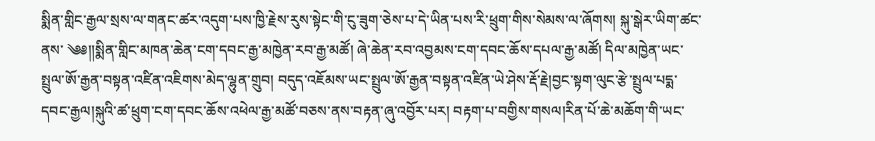སྨིན་གླིང་རྒྱལ་སྲས་ལ་གནང་ཚར་འདུག་པས་ཁྱི་རྗེས་རུས་སྟེང་གི་ངུ་ཟུག་ཅེས་པ་དེ་ཡིན་པས་རི་ཕྲུག་གིས་སེམས་ལ་ཞོགས། སྐུ་སྒེར་ཡིག་ཚང་ནས་ ༄༅༎སྨིན་གླིང་མཁན་ཆེན་ངག་དབང་རྒྱ་མཁྱེན་རབ་རྒྱ་མཚོ། ཞེ་ཆེན་རབ་འབྱམས་ངག་དབང་ཆོས་དཔལ་རྒྱ་མཚོ། དིལ་མཁྱེན་ཡང་སྤྲུལ་ཨོ་རྒྱན་བསྟན་འཛིན་འཇིགས་མེད་ལྷུན་གྲུབ། བདུད་འཇོམས་ཡང་སྤྲུལ་ཨོ་རྒྱན་བསྟན་འཛིན་ཡེ་ཤེས་རྡོ་རྗེ།བྱང་སྟག་ལུང་རྩེ་སྤྲུལ་པདྨ་དབང་རྒྱལ།སྐུའི་ཚ་ཕྲུག་ངག་དབང་ཆོས་འཕེལ་རྒྱ་མཚོ་བཅས་ནས་བརྟན་ཞུ་འབྱོར་པར། བརྟག་པ་བགྱིས་གསལ།རིན་པོ་ཆེ་མཆོག་གི་ཡང་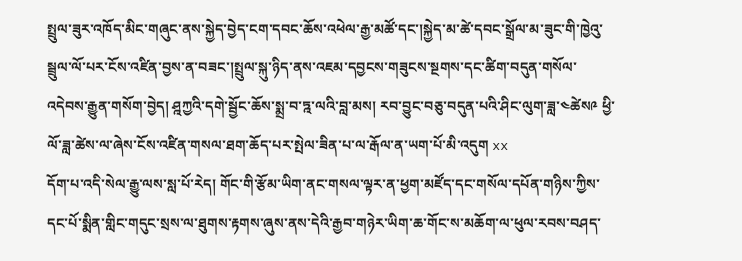སྤྲུལ་ཟུར་འཁོད་མིང་གཞུང་ནས་སྐྱེད་བྱེད་ངག་དབང་ཆོས་འཕེལ་རྒྱ་མཚོ་དང་།སྐྱེད་མ་ཚེ་དབང་སྒྲོལ་མ་ཟུང་གི་ཁྱེའུ་སྦྲུལ་ལོ་པར་ངོས་འཛིན་བྱས་ན་བཟང་།སྤྲུལ་སྐུ་ཉིད་ནས་འཇམ་དབྱངས་གཟུངས་སྔགས་དང་ཚིག་བདུན་གསོལ་འདེབས་རྒྱུན་གསོག་བྱེད། ཤྰཀྱའི་དགེ་སྦྱོང་ཆོས་སྨྲ་བ་ཏྰ་ལའི་བླ་མས། རབ་བྱུང་བཅུ་བདུན་པའི་ཤིང་ལུག་ཟླ་༤ཚེས༩ ཕྱི་ལོ་ཟླ་ཚེས་ལ་ཞེས་ངོས་འཛིན་གསལ་ཐག་ཆོད་པར་སྤེལ་ཟིན་པ་ལ་རྒོལ་ན་ཡག་པོ་མི་འདུག xx
དོག་པ་འདི་སེལ་རྒྱུ་ལས་སླ་པོ་རེད། གོང་གི་རྩོམ་ཡིག་ནང་གསལ་ལྟར་ན་ཕྱག་མཛོད་དང་གསོལ་དཔོན་གཉིས་ཀྱིས་དང་པོ་སྨིན་གླིང་གདུང་སྲས་ལ་ཐུགས་རྟགས་ཞུས་ནས་དེའི་རྒྱབ་གཉེར་ཡིག་ཆ་གོང་ས་མཆོག་ལ་ཕུལ་རབས་བཤད་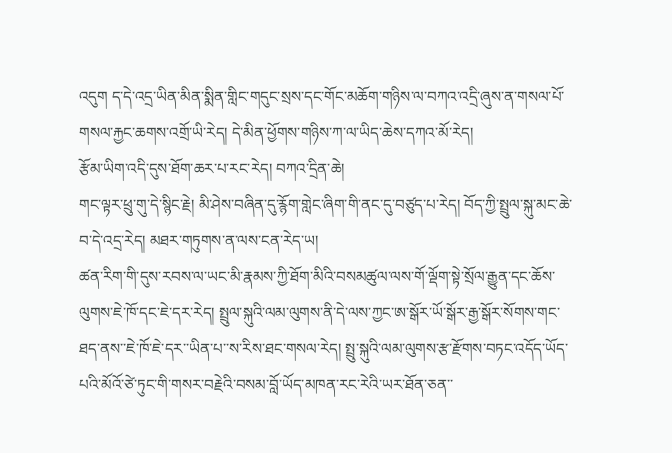འདུག ད་དེ་འདྲ་ཡིན་མིན་སྨིན་གླིང་གདུང་སྲས་དང་གོང་མཆོག་གཉིས་ལ་བཀའ་འདྲི་ཞུས་ན་གསལ་པོ་གསལ་རྐྱང་ཆགས་འགྲོ་ཡི་རེད། དེ་མིན་ཕྱོགས་གཉིས་ཀ་ལ་ཡིད་ཆེས་དཀའ་མོ་རེད།
རྩོམ་ཡིག་འདི་དུས་ཐོག་ཆར་པ་རང་རེད། བཀའ་དྲིན་ཆེ།
གང་ལྟར་ཕྲུ་གུ་དེ་སྙིང་རྗེ། མི་ཤེས་བཞིན་དུ་རྙོག་གླེང་ཞིག་གི་ནང་དུ་བཙུད་པ་རེད། བོད་ཀྱི་སྤྲུལ་སྐུ་མང་ཆེ་བ་དེ་འདྲ་རེད། མཐར་གཏུགས་ན་ལས་ངན་རེད་ཡ།
ཚན་རིག་གི་དུས་རབས་ལ་ཡང་མི་རྣམས་ཀྱི་ཐོག་མིའི་བསམཚུལ་ལས་གོ་ལྡོག་སྟེ་སྲོལ་རྒྱུན་དང་ཆོས་ལུགས་ཇེ་ཁོ་དང་ཇེ་དར་རེད། སྤྲུལ་སྐུའི་ལམ་ལུགས་ནི་དེ་ལས་ཀྱང་ཨ་སྒོར་ཡོ་སྒོར་རྒྱ་སྒོར་སོགས་གང་ཐད་ནས་་ཇེ་ཁོ་ཇེ་དར་་ཡིན་པ་་ས་རིས་ཐང་གསལ་རེད། སྤྲུ་སྐུའི་ལམ་ལུགས་རྩ་རྫོགས་བཏང་འདོད་ཡོད་པའི་མོའོ་ཙེ་ཏུང་གི་གསར་བརྗེའི་བསམ་བློ་ཡོད་མཁན་རང་རེའི་ཡར་ཐོན་ཅན་་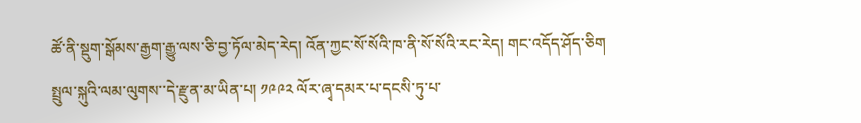ཚོ་ནི་སྡུག་སྒོམས་རྒྱག་རྒྱུ་ལས་ཅི་བྱ་ཏོལ་མེད་རེད། འོན་ཀྱང་སོ་སོའི་ཁ་ནི་སོ་སོའི་རང་རེད། གང་འདོད་ཤོད་ཅིག
སྤྲུལ་སྐུའི་ལམ་ལུགས་་དེ་རྫུན་མ་ཡིན་པ། ༡༩༩༢ ལོར་ཞྭ་དམར་པ་དངསི་ཏུ་པ་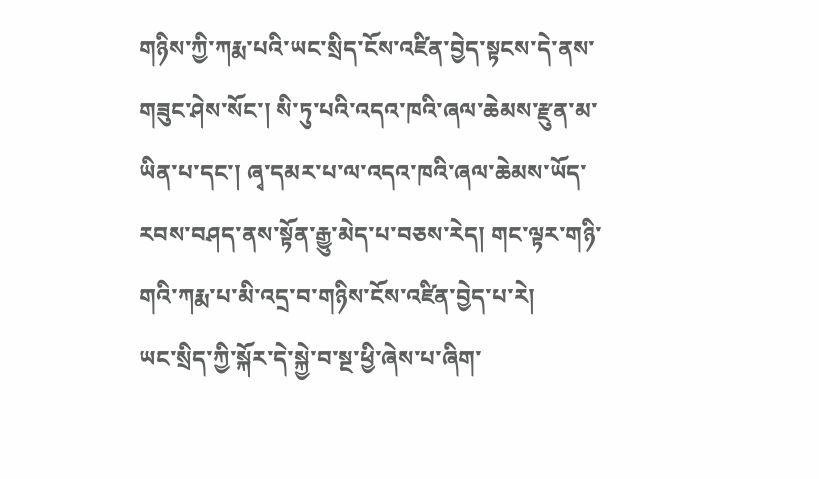གཉིས་ཀྱི་ཀརྨ་པའི་ཡང་སྲིད་ངོས་འཛིན་བྱེད་སྟངས་དེ་ནས་གཟུང་ཤེས་སོང་། སི་ཏུ་པའི་འདའ་ཁའི་ཞལ་ཆེམས་རྫུན་མ་ཡིན་པ་དང་། ཞྭ་དམར་པ་ལ་འདའ་ཁའི་ཞལ་ཆེམས་ཡོད་རབས་བཤད་ནས་སྟོན་རྒྱུ་མེད་པ་བཅས་རེད། གང་ལྟར་གཉི་གའི་ཀརྨ་པ་མི་འདྲ་བ་གཉིས་ངོས་འཛིན་བྱེད་པ་རེ།
ཡང་སྲིད་ཀྱི་སྐོར་དེ་སྐྱེ་བ་སྔ་ཕྱི་ཞེས་པ་ཞིག་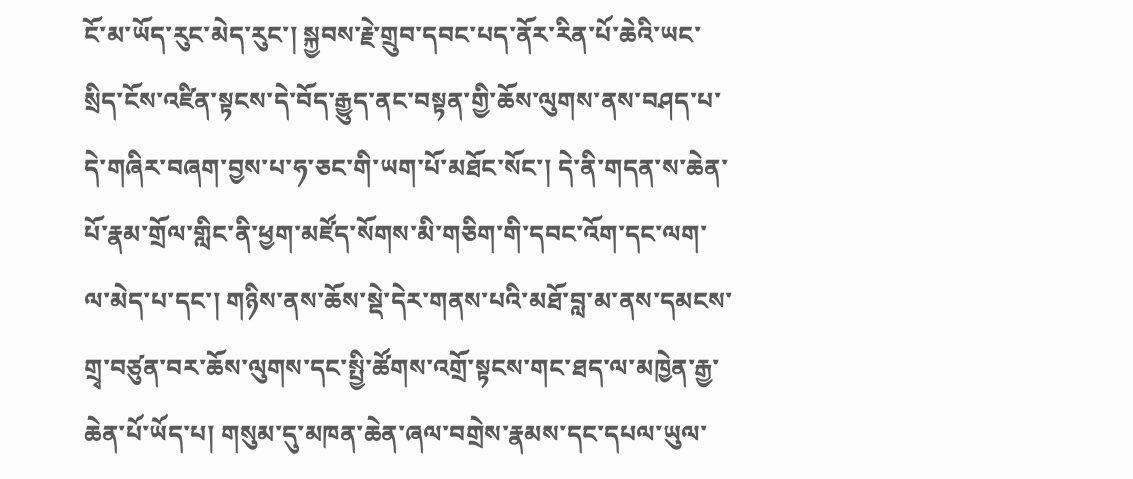ངོ་མ་ཡོད་རུང་མེད་རུང་། སྐྱབས་རྗེ་གྲུབ་དབང་པད་ནོར་རིན་པོ་ཆེའི་ཡང་སྲིད་ངོས་འཛིན་སྟངས་དེ་བོད་རྒྱུད་ནང་བསྟན་གྱི་ཆོས་ལུགས་ནས་བཤད་པ་དེ་གཞིར་བཞག་བྱས་པ་ཧ་ཅང་གི་ཡག་པོ་མཐོང་སོང་། དེ་ནི་གདན་ས་ཆེན་པོ་རྣམ་གྲོལ་གླིང་ནི་ཕྱག་མཛོད་སོགས་མི་གཅིག་གི་དབང་འོག་དང་ལག་ལ་མེད་པ་དང་། གཉིས་ནས་ཆོས་སྡེ་དེར་གནས་པའི་མཐོ་བླ་མ་ནས་དམངས་གྲྭ་བཙུན་བར་ཆོས་ལུགས་དང་སྤྱི་ཚོགས་འགྲོ་སྟངས་གང་ཐད་ལ་མཁྱེན་རྒྱ་ཆེན་པོ་ཡོད་པ། གསུམ་དུ་མཁན་ཆེན་ཞལ་བགྲེས་རྣམས་དང་དཔལ་ཡུལ་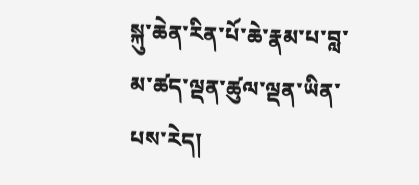སྐུ་ཆེན་རིན་པོ་ཆེ་རྣམ་པ་བླ་མ་ཚད་ལྡན་ཚུལ་ལྡན་ཡིན་པས་རེད།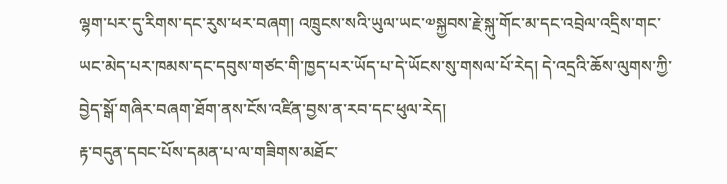ལྷག་པར་དུ་རིགས་དང་རུས་ཕར་བཞག། འཁྲུངས་སའི་ཡུལ་ཡང་༧སྐྱབས་རྗེ་སྐུ་གོང་མ་དང་འབྲེལ་འདྲིས་གང་ཡང་མེད་པར་ཁམས་དང་དབུས་གཙང་གི་ཁྱད་པར་ཡོད་པ་དེ་ཡོངས་སུ་གསལ་པོ་རེད། དེ་འདྲའི་ཆོས་ལུགས་ཀྱི་བྱེད་སྒོ་གཞིར་བཞག་ཐོག་ནས་ངོས་འཛིན་བྱས་ན་རབ་དང་ཕུལ་རེད།
རྟ་བདུན་དབང་པོས་དམན་པ་ལ་གཟིགས་མཐོང་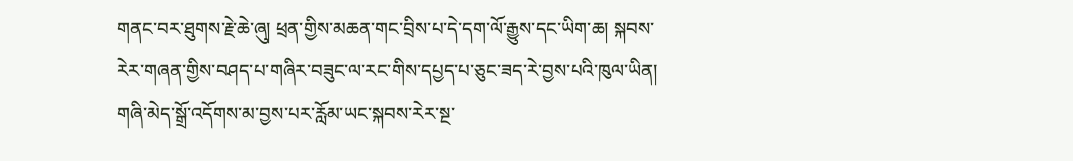གནང་བར་ཐུགས་རྗེ་ཆེ་ཞུ། ཕྲན་གྱིས་མཆན་གང་བྲིས་པ་དེ་དག་ལོ་རྒྱུས་དང་ཡིག་ཆ། སྐབས་རེར་གཞན་གྱིས་བཤད་པ་གཞིར་བཟུང་ལ་རང་གིས་དཔྱད་པ་ཅུང་ཟད་རེ་བྱས་པའི་ཁུལ་ཡིན། གཞི་མེད་སྒྲོ་འདོགས་མ་བྱས་པར་རློམ་ཡང་སྐབས་རེར་སྔ་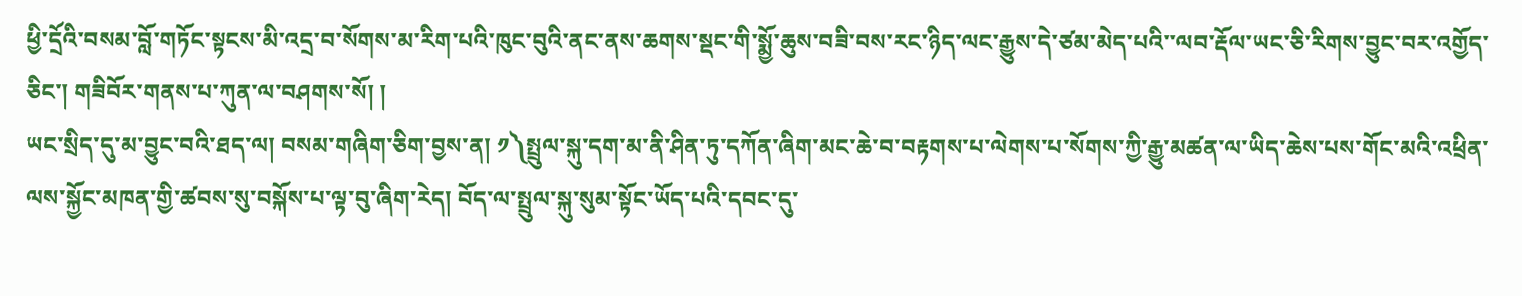ཕྱི་དྲོའི་བསམ་བློ་གཏོང་སྟངས་མི་འདྲ་བ་སོགས་མ་རིག་པའི་ཁུང་བུའི་ནང་ནས་ཆགས་སྡང་གི་སྨྱོ་ཆུས་བཟི་བས་རང་ཉིད་ལང་རྒྱུས་དེ་ཙམ་མེད་པའི་་ལབ་རྡོལ་ཡང་ཅི་རིགས་བྱུང་བར་འགྱོད་ཅིང་། གཟིབོར་གནས་པ་ཀུན་ལ་བཤགས་སོ། །
ཡང་སྲིད་དུ་མ་བྱུང་བའི་ཐད་ལ། བསམ་གཞིག་ཅིག་བྱས་ན། ༡༽སྤྲུལ་སྐུ་དག་མ་ནི་ཤིན་ཏུ་དཀོན་ཞིག་མང་ཆེ་བ་བརྟགས་པ་ལེགས་པ་སོགས་ཀྱི་རྒྱུ་མཚན་ལ་ཡིད་ཆེས་པས་གོང་མའི་འཕྲིན་ལས་སྐྱོང་མཁན་གྱི་ཚབས་སུ་བསྐོས་པ་ལྟ་བུ་ཞིག་རེད། བོད་ལ་སྤྲུལ་སྐུ་སུམ་སྟོང་ཡོད་པའི་དབང་དུ་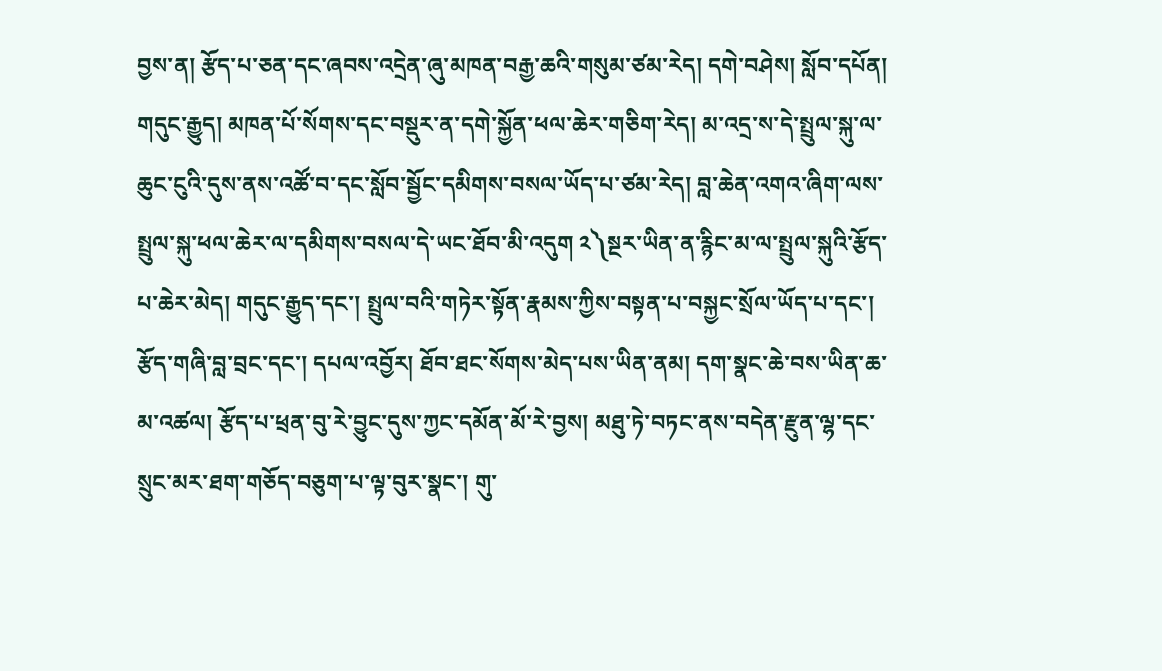བྱས་ན། རྩོད་པ་ཅན་དང་ཞབས་འདྲེན་ཞུ་མཁན་བརྒྱ་ཆའི་གསུམ་ཙམ་རེད། དགེ་བཤེས། སློབ་དཔོན། གདུང་རྒྱུད། མཁན་པོ་སོགས་དང་བསྡུར་ན་དགེ་སྐྱོན་ཕལ་ཆེར་གཅིག་རེད། མ་འདྲ་ས་དེ་སྤྲུལ་སྐུ་ལ་ཆུང་ངུའི་དུས་ནས་འཚོ་བ་དང་སློབ་སྦྱོང་དམིགས་བསལ་ཡོད་པ་ཙམ་རེད། བླ་ཆེན་འགའ་ཞིག་ལས་སྤྲུལ་སྐུ་ཕལ་ཆེར་ལ་དམིགས་བསལ་དེ་ཡང་ཐོབ་མི་འདུག ༢༽སྔར་ཡིན་ན་རྙིང་མ་ལ་སྤྲུལ་སྐུའི་རྩོད་པ་ཆེར་མེད། གདུང་རྒྱུད་དང་། སྤྲུལ་བའི་གཏེར་སྟོན་རྣམས་ཀྱིས་བསྟན་པ་བསྐྱང་སྲོལ་ཡོད་པ་དང་། རྩོད་གཞི་བླ་བྲང་དང་། དཔལ་འབྱོར། ཐོབ་ཐང་སོགས་མེད་པས་ཡིན་ནམ། དག་སྣང་ཆེ་བས་ཡིན་ཆ་མ་འཚལ། རྩོད་པ་ཕྲན་བུ་རེ་བྱུང་དུས་ཀྱང་དམོན་མོ་རེ་བྱས། མཐུ་ཏེ་བཏང་ནས་བདེན་རྫུན་ལྷ་དང་སྲུང་མར་ཐག་གཅོད་བཅུག་པ་ལྟ་བུར་སྣང་། གུ་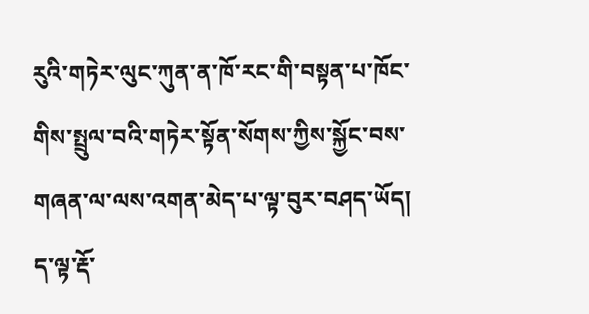རུའི་གཏེར་ལུང་ཀུན་ན་ཁོ་རང་གི་བསྟན་པ་ཁོང་གིས་སྤྲུལ་བའི་གཏེར་སྟོན་སོགས་ཀྱིས་སྐྱོང་བས་གཞན་ལ་ལས་འགན་མེད་པ་ལྟ་བུར་བཤད་ཡོད། ད་ལྟ་རྡོ་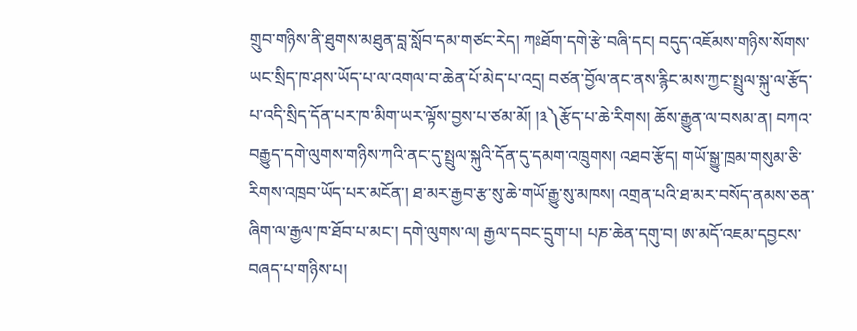གྲུབ་གཉིས་ནི་ཐུགས་མཐུན་བླ་སློབ་དམ་གཙང་རེད། ཀཿཐོག་དགེ་རྩེ་བཞི་དང། བདུད་འཇོམས་གཉིས་སོགས་ཡང་སྲིད་ཁ་ཤས་ཡོད་པ་ལ་འགལ་བ་ཆེན་པོ་མེད་པ་འདྲ། བཙན་བྱོལ་ནང་ནས་རྙིང་མས་ཀྱང་སྤྲུལ་སྐུ་ལ་རྩོད་པ་འདི་སྲིད་དོན་པར་ཁ་མིག་ཡར་ལྟོས་བྱས་པ་ཙམ་མོ། །༣༽རྩོད་པ་ཆེ་རིགས། ཆོས་རྒྱུན་ལ་བསམ་ན། བཀའ་བརྒྱུད་དགེ་ལུགས་གཉིས་ཀའི་ནང་དུ་སྤྲུལ་སྐུའི་དོན་དུ་དམག་འཁྲུགས། འཐབ་རྩོད། གཡོ་སྒྱུ་ཁྲམ་གསུམ་ཅི་རིགས་འཁྲབ་ཡོད་པར་མངོན་། ཐ་མར་རྒྱབ་རྩ་སུ་ཆེ་གཡོ་རྒྱུ་སུ་མཁས། འགྲན་པའི་ཐ་མར་བསོད་ནམས་ཅན་ཞིག་ལ་རྒྱལ་ཁ་ཐོབ་པ་མང་། དགེ་ལུགས་ལ། རྒྱལ་དབང་དྲུག་པ། པཎ་ཆེན་དགུ་བ། ཨ་མདོ་འཇམ་དབྱངས་བཞད་པ་གཉིས་པ།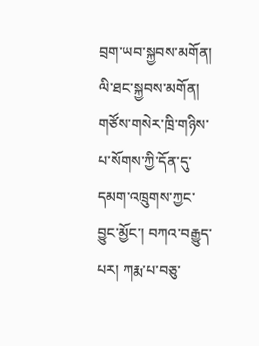བྲག་ཡབ་སྐྱབས་མགོན། ལི་ཐང་སྐྱབས་མགོན། གཙོས་གསེར་ཁྲི་གཉིས་པ་སོགས་ཀྱི་དོན་དུ་དམག་འཁྲུགས་ཀྱང་བྱུང་མྱོང་། བཀའ་བརྒྱུད་པར། ཀརྨ་པ་བཅུ་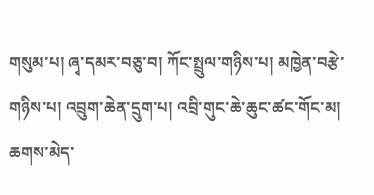གསུམ་པ། ཞྭ་དམར་བཅུ་བ། ཀོང་སྤྲུལ་གཉིས་པ། མཁྱེན་བརྩེ་གཉིས་པ། འབྲུག་ཆེན་དྲུག་པ། འབྲི་གུང་ཆེ་ཆུང་ཚང་གོང་མ། ཆགས་མེད་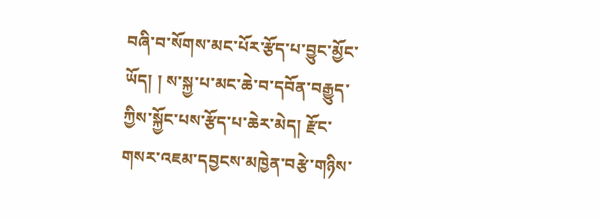བཞི་བ་སོགས་མང་པོར་རྩོད་པ་བྱུང་མྱོང་ཡོད། ། ས་སྐྱ་པ་མང་ཆེ་བ་དབོན་བརྒྱུད་ཀྱིས་སྐྱོང་པས་རྩོད་པ་ཆེར་མེད། རྫོང་གསར་འཇམ་དབྱངས་མཁྱེན་བརྩེ་གཉིས་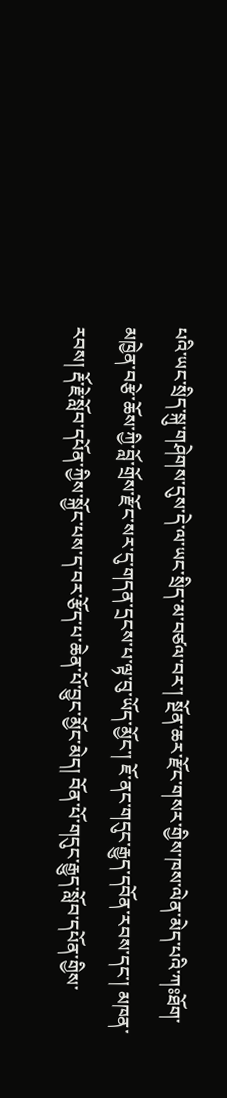པའི་ཡང་སྲིད་སྐུ་གཤེགས་དུས་དེ་ལ་ཡང་སྲིད་མ་བཙལ་བར་། སྔོན་ཆར་རྫོང་གསར་གྱིས་ཁས་ལེན་མེད་པའི་ཀཿཐོག་མཁྱེན་བརྩེ་ཆོས་ཀྱི་བློ་གྲོས་རྫོང་སར་དུ་གདན་དྲངས་པ་ལྟ་བུ་ཡོད་མྱོང་། ཇོ་ནང་གདུང་རྒྱུད་དབོན་རབས་དང་། མཁན་རབས། རྡོ་རྗེ་སློབ་དཔོན་ཀྱིས་སྐྱོང་པས་ད་བར་རྩོད་པ་ཆེན་པོ་བྱུང་མྱོང་མེད། བོན་པོ་གདུང་རྒྱུད་སློབ་དཔོན་གྱིས་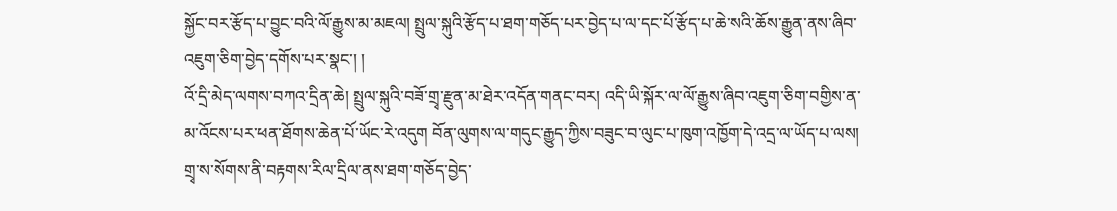སྐྱོང་བར་རྩོད་པ་བྱུང་བའི་ལོ་རྒྱུས་མ་མཇལ། སྤྲུལ་སྐུའི་རྩོད་པ་ཐག་གཅོད་པར་བྱེད་པ་ལ་དང་པོ་རྩོད་པ་ཆེ་སའི་ཆོས་རྒྱུན་ནས་ཞིབ་འཇུག་ཅིག་བྱེད་དགོས་པར་སྣང་། །
འོ་དྲི་མེད་ལགས་བཀའ་དྲིན་ཆེ། སྤྲུལ་སྐུའི་བཟོ་གྲྭ་རྫུན་མ་ཐེར་འདོན་གནང་བར། འདི་ཡི་སྐོར་ལ་ལོ་རྒྱུས་ཞིབ་འཇུག་ཅིག་བགྱིས་ན་མ་འོངས་པར་ཕན་ཐོགས་ཆེན་པོ་ཡོང་རེ་འདུག བོན་ལུགས་ལ་གདུང་རྒྱུད་ཀྱིས་བཟུང་བ་ལུང་པ་ཁུག་འཁྱོག་དེ་འདྲ་ལ་ཡོད་པ་ལས། གྲྭ་ས་སོགས་ནི་བརྟགས་རིལ་དྲིལ་ནས་ཐག་གཅོད་བྱེད་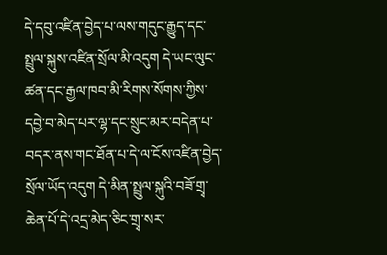དེ་དབུ་འཛིན་བྱེད་པ་ལས་གདུང་རྒྱུད་དང་སྤྲུལ་སྐུས་འཛིན་སྲོལ་མི་འདུག དེ་ཡང་ལུང་ཚན་དང་རྒྱལ་ཁབ་མི་རིགས་སོགས་ཀྱིས་དབྱེ་བ་མེད་པར་ལྷ་དང་སྲུང་མར་བདེན་པ་བདར་ནས་གང་ཐོན་པ་དེ་ལ་ངོས་འཛིན་བྱེད་སྲོལ་ཡོད་འདུག དེ་མིན་སྤྲུལ་སྐུའི་བཟོ་གྲྭ་ཆེན་པོ་དེ་འདྲ་མེད་ཅིང་གྲྭ་སར་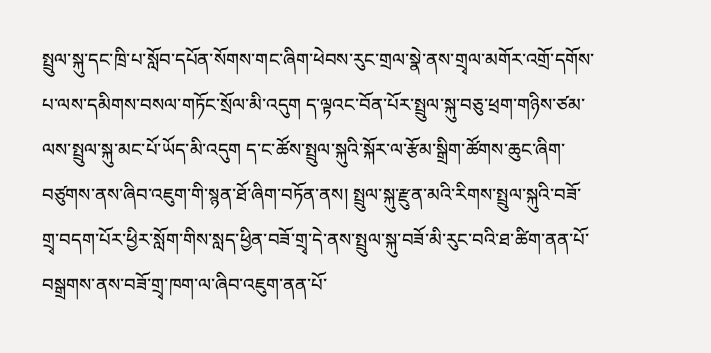སྤྲུལ་སྐུ་དང་ཁྲི་པ་སློབ་དཔོན་སོགས་གང་ཞིག་ཕེབས་རུང་གྲལ་སྣེ་ནས་གྲྭལ་མགོར་འགྲོ་དགོས་པ་ལས་དམིགས་བསལ་གཏོང་སྲོལ་མི་འདུག ད་ལྟའང་བོན་པོར་སྤྲུལ་སྐུ་བཅུ་ཕྲག་གཉིས་ཙམ་ལས་སྤྲུལ་སྐུ་མང་པོ་ཡོད་མི་འདུག ད་ང་ཚོས་སྤྲུལ་སྐུའི་སྐོར་ལ་རྩོམ་སྒྲིག་ཚོགས་ཆུང་ཞིག་བཙུགས་ནས་ཞིབ་འཇུག་གི་སྙན་ཐོ་ཞིག་བཏོན་ནས། སྤྲུལ་སྐུ་རྫུན་མའི་རིགས་སྤྲུལ་སྐུའི་བཟོ་གྲྭ་བདག་པོར་ཕྱིར་སློག་གིས་སླད་ཕྱིན་བཟོ་གྲྭ་དེ་ནས་སྤྲུལ་སྐུ་བཟོ་མི་རུང་བའི་ཐ་ཚིག་ནན་པོ་བསྒྲགས་ནས་བཟོ་གྲྭ་ཁག་ལ་ཞིབ་འཇུག་ནན་པོ་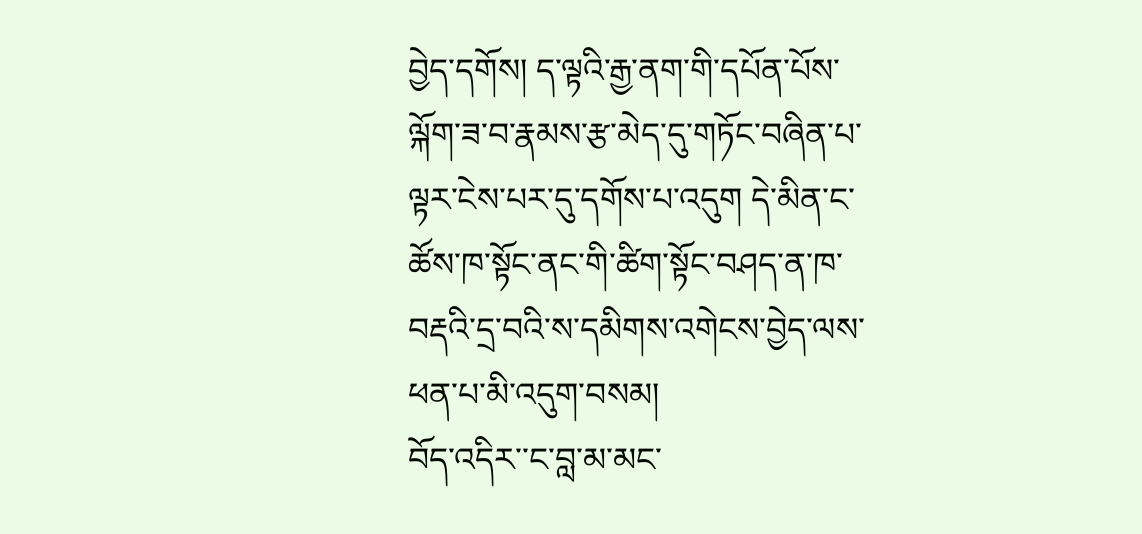བྱེད་དགོས། ད་ལྟའི་རྒྱ་ནག་གི་དཔོན་པོས་ལྐོག་ཟ་བ་རྣམས་རྩ་མེད་དུ་གཏོང་བཞིན་པ་ལྟར་ངེས་པར་དུ་དགོས་པ་འདུག དེ་མིན་ང་ཚོས་ཁ་སྟོང་ནང་གི་ཚིག་སྟོང་བཤད་ན་ཁ་བརྡའི་དྲ་བའི་ས་དམིགས་འགེངས་བྱེད་ལས་ཕན་པ་མི་འདུག་བསམ།
བོད་འདིར་་ང་བླ་མ་མང་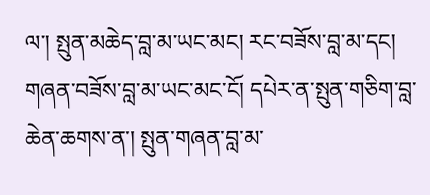ལ་། སྤུན་མཆེད་བླ་མ་ཡང་མང། རང་བཟོས་བླ་མ་དང། གཞན་བཟོས་བླ་མ་ཡང་མང་ངོ། དཔེར་ན་སྤུན་གཅིག་བླ་ཆེན་ཆགས་ན་། སྤུན་གཞན་བླ་མ་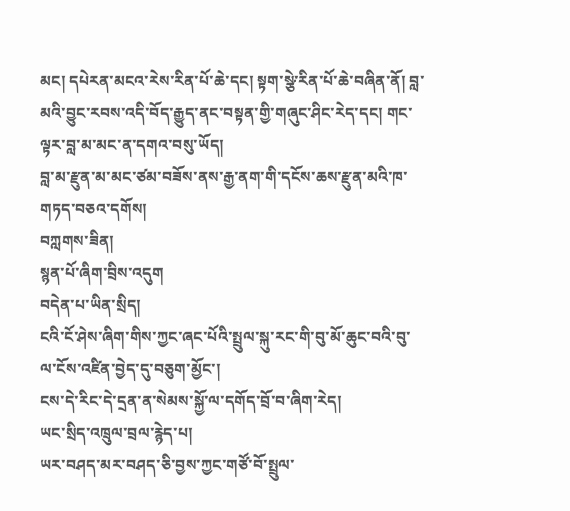མང། དཔེརན་མངའ་རེས་རིན་པོ་ཆེ་དང། སྟག་སྩེ་རིན་པོ་ཆེ་བཞིན་ནོ། བླ་མའི་བྱུང་རབས་འདི་བོད་རྒྱུད་ནང་བསྟན་གྱི་གཞུང་ཤིང་རེད་དང། གང་ལྟར་བླ་མ་མང་ན་དགའ་བསུ་ཡོད།
བླ་མ་རྫུན་མ་མང་ཙམ་བཟོས་ནས་རྒྱ་ནག་གི་དངོས་ཆས་རྫུན་མའི་ཁ་གཏད་བཅའ་དགོས།
བཀླགས་ཟིན།
སྙན་པོ་ཞིག་བྲིས་འདུག
བདེན་པ་ཡིན་སྲིད།
ངའི་ངོ་ཤེས་ཞིག་གིས་ཀྱང་ཞང་པོའི་སྤྲུལ་སྐུ་རང་གི་བུ་མོ་ཆུང་བའི་བུ་ལ་ངོས་འཛིན་བྱེད་དུ་བཅུག་མྱོང་།
ངས་དེ་རིང་དེ་དྲན་ན་སེམས་སྐྱོ་ལ་དགོད་བྲོ་བ་ཞིག་རེད།
ཡང་སྲིད་འཁྲུལ་བྲལ་རྙེད་པ།
ཡར་བཤད་མར་བཤད་ཅི་བྱས་ཀྱང་གཙོ་བོ་སྤྲུལ་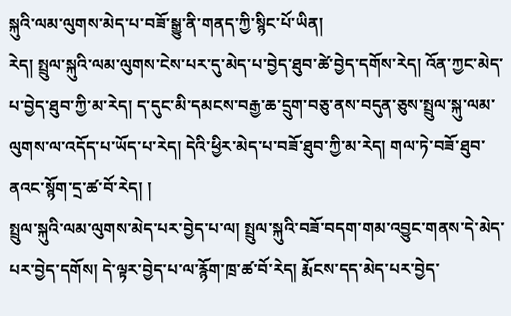སྐུའི་ལམ་ལུགས་མེད་པ་བཟོ་སྒྱུ་ནི་གནད་ཀྱི་སྙིང་པོ་ཡིན།
རེད། སྤྲུལ་སྐུའི་ལམ་ལུགས་ངེས་པར་དུ་མེད་པ་བྱེད་ཐུབ་ཚེ་བྱེད་དགོས་རེད། འོན་ཀྱང་མེད་པ་བྱེད་ཐུབ་ཀྱི་མ་རེད། ད་དུང་མི་དམངས་བརྒྱ་ཆ་དྲུག་བཅུ་ནས་བདུན་ཅུས་སྤྲུལ་སྐུ་ལམ་ལུགས་ལ་འདོད་པ་ཡོད་པ་རེད། དེའི་ཕྱིར་མེད་པ་བཟོ་ཐུབ་ཀྱི་མ་རེད། གལ་ཏེ་བཟོ་ཐུབ་ནའང་སྙོག་དྲ་ཚ་བོ་རེད། །
སྤྲུལ་སྐུའི་ལམ་ལུགས་མེད་པར་བྱེད་པ་ལ། སྤྲུལ་སྐུའི་བཟོ་བདག་གམ་འབྱུང་གནས་དེ་མེད་པར་བྱེད་དགོས། དེ་ལྟར་བྱེད་པ་ལ་རྙོག་ཁྲ་ཚ་བོ་རེད། རྨོངས་དད་མེད་པར་བྱེད་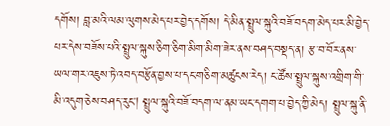དགོས། བླ་མའི་ལམ་ལུགས་མེད་པར་བྱེད་དགོས། དེ་མིན་སྤྲུལ་སྐུའི་བཟོ་བདག་མེད་པར་མི་བྱེད་པར་དེས་བཟོས་པའི་སྤྲུལ་སྐུས་ཅིག་ཅིག་མིག་མིག་ཟེར་ནས་བཤད་བསྡད་ན། རྩ་བ་བོར་ནས་ཡལ་གར་འཇུས་ཏེ་འབད་བརྩོན་བྱས་པ་དང་གཅིག་མཚུངས་རེད། ང་ཚོས་སྤྲུལ་སྐུས་འགྲིག་གི་མི་འདུག་ཅེས་བཤད་རུང། སྤྲུལ་སྐུའི་བཟོ་བདག་ལ་ནམ་ཡང་དགག་པ་བྱེད་ཀྱི་མེད། སྤྲུལ་སྐུ་ནི་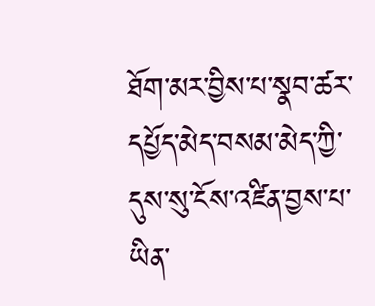ཐོག་མར་བྱིས་པ་སྣབ་ཚར་དཔྱོད་མེད་བསམ་མེད་ཀྱི་དུས་སུ་ངོས་འཛིན་བྱས་པ་ཡིན་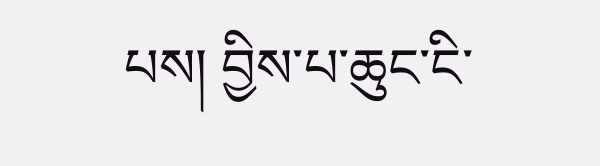པས། བྱིས་པ་ཆུང་ངི་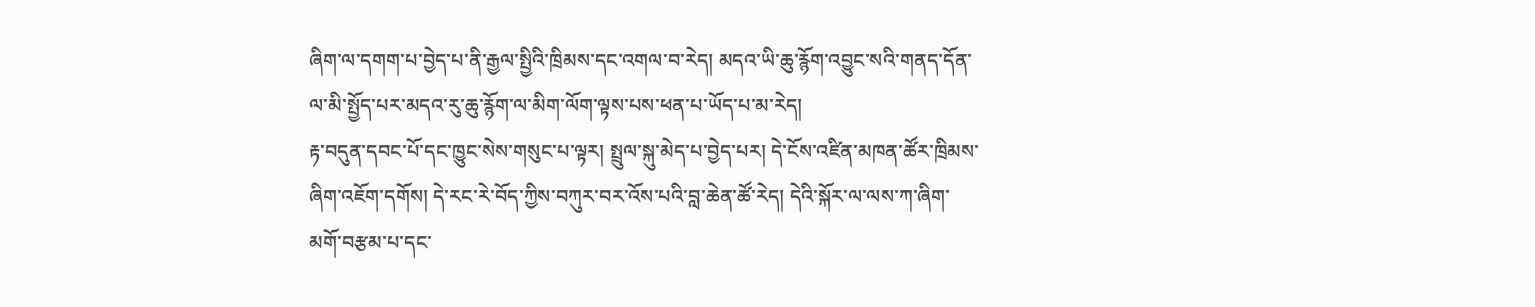ཞིག་ལ་དགག་པ་བྱེད་པ་ནི་རྒྱལ་སྤྱིའི་ཁྲིམས་དང་འགལ་བ་རེད། མདའ་ཡི་ཆུ་རྙོག་འབྱུང་སའི་གནད་དོན་ལ་མི་སྤྱོད་པར་མདའ་རུ་ཆུ་རྙོག་ལ་མིག་ལོག་ལྟས་པས་ཕན་པ་ཡོད་པ་མ་རེད།
རྟ་བདུན་དབང་པོ་དང་ཁྱུང་སེས་གསུང་པ་ལྟར། སྤྲུལ་སྐུ་མེད་པ་བྱེད་པར། དེ་ངོས་འཛིན་མཁན་ཚོར་ཁྲིམས་ཞིག་འཇོག་དགོས། དེ་རང་རེ་བོད་ཀྱིས་བཀུར་བར་འོས་པའི་བླ་ཆེན་ཚོ་རེད། དེའི་སྐོར་ལ་ལས་ཀ་ཞིག་མགོ་བརྩམ་པ་དང་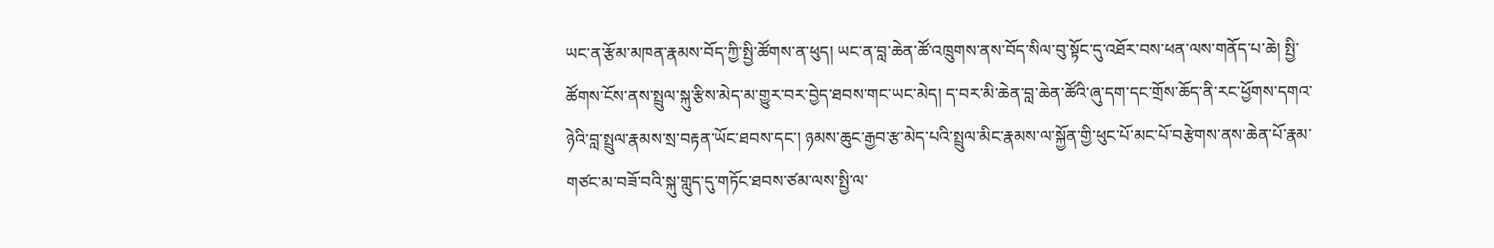ཡང་ན་རྩོམ་མཁན་རྣམས་བོད་ཀྱི་སྤྱི་ཚོགས་ན་ཕུད། ཡང་ན་བླ་ཆེན་ཚོ་འཁྲུགས་ནས་བོད་སིལ་བུ་སྟོང་དུ་འཐོར་བས་ཕན་ལས་གནོད་པ་ཆེ། སྤྱི་ཚོགས་ངོས་ནས་སྤྲུལ་སྐུ་རྩིས་མེད་མ་གྱུར་བར་བྱེད་ཐབས་གང་ཡང་མེད། ད་བར་མི་ཆེན་བླ་ཆེན་ཚོའི་ཞུ་དག་དང་གྲོས་ཆོད་ནི་རང་ཕྱོགས་དགའ་ཉེའི་བླ་སྤྲུལ་རྣམས་སྲ་བརྟན་ཡོང་ཐབས་དང་། ཉམས་ཆུང་རྒྱབ་རྩ་མེད་པའི་སྤྲུལ་མིང་རྣམས་ལ་སྐྱོན་གྱི་ཕུང་པོ་མང་པོ་བརྩེགས་ནས་ཆེན་པོ་རྣམ་གཙང་མ་བཟོ་བའི་སྐུ་གླུད་དུ་གཏོང་ཐབས་ཙམ་ལས་སྤྱི་ལ་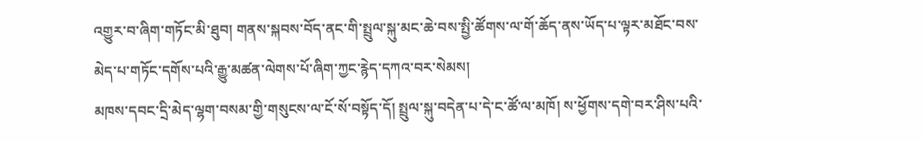འགྱུར་བ་ཞིག་གཏོང་མི་ཐུབ། གནས་སྐབས་བོད་ནང་གི་སྤྲུལ་སྐུ་མང་ཆེ་བས་སྤྱི་ཚོགས་ལ་གོ་ཆོད་ནས་ཡོད་པ་ལྟར་མཐོང་བས་མེད་པ་གཏོང་དགོས་པའི་རྒྱུ་མཚན་ལེགས་པོ་ཞིག་ཀྱང་རྙེད་དཀའ་བར་སེམས།
མཁས་དབང་དྲི་མེད་ལྷག་བསམ་གྱི་གསུངས་ལ་ངོ་སོ་བསྟོད་དོ། སྤྲུལ་སྐུ་བདེན་པ་དེ་ང་ཚོ་ལ་མཁོ། ས་ཕྱོགས་དགེ་བར་ཤིས་པའི་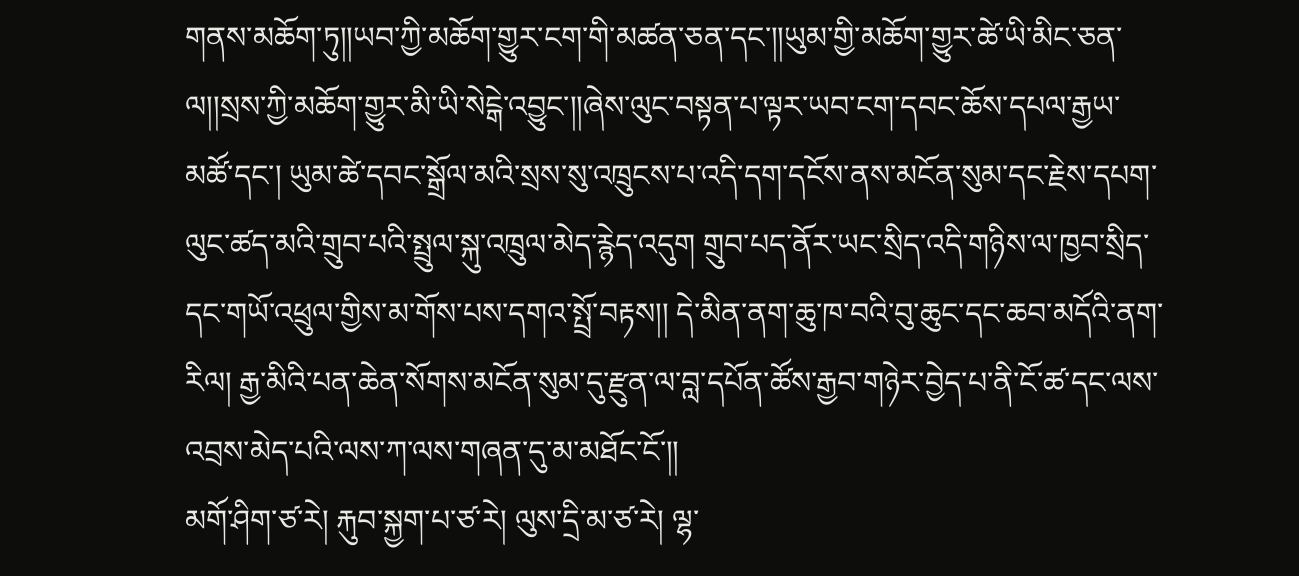གནས་མཆོག་ཏུ།།ཡབ་ཀྱི་མཆོག་གྱུར་ངག་གི་མཚན་ཅན་དང་།།ཡུམ་གྱི་མཆོག་གྱུར་ཚེ་ཡི་མིང་ཅན་ལ།།སྲས་ཀྱི་མཆོག་གྱུར་མི་ཡི་སེངྒེ་འབྱུང་།།ཞེས་ལུང་བསྟན་པ་ལྟར་ཡབ་ངག་དབང་ཆོས་དཔལ་རྒྱཡ་མཚོ་དང་། ཡུམ་ཚེ་དབང་སྒྲོལ་མའི་སྲས་སུ་འཁྲུངས་པ་འདི་དག་དངོས་ནས་མངོན་སུམ་དང་རྗེས་དཔག་ལུང་ཚད་མའི་གྲུབ་པའི་སྤྲུལ་སྐུ་འཁྲུལ་མེད་རྙེད་འདུག གྲུབ་པད་ནོར་ཡང་སྲིད་འདི་གཉིས་ལ་ཁྱབ་སྲིད་དང་གཡོ་འཕྲུལ་གྱིས་མ་གོས་པས་དགའ་སྤྲོ་བརྟས།། དེ་མིན་ནག་ཆུ་ཁ་བའི་བུ་ཆུང་དང་ཆབ་མདོའི་ནག་རིལ། རྒྱ་མིའི་པན་ཆེན་སོགས་མངོན་སུམ་དུ་རྫུན་ལ་བླ་དཔོན་ཚོས་རྒྱབ་གཉེར་བྱེད་པ་ནི་ངོ་ཚ་དང་ལས་འབྲས་མེད་པའི་ལས་ཀ་ལས་གཞན་དུ་མ་མཐོང་ངོ་།།
མགོ་ཤིག་ཙ་རེ། རྐུབ་སྐྱག་པ་ཙ་རེ། ལུས་དྲི་མ་ཙ་རེ། ལྷ་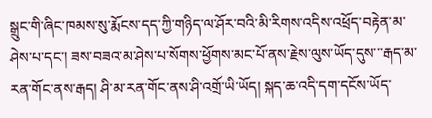སྒྲུང་གི་ཞིང་ཁམས་སུ་རྨོངས་དད་ཀྱི་གཉིད་ལ་ཤོར་བའི་མི་རིགས་འདིས་འཕྲོད་བརྟེན་མ་ཤེས་པ་དང་། ཟས་བཟའ་མ་ཤེས་པ་སོགས་ཕྱོགས་མང་པོ་ནས་རྗེས་ལུས་ཡོད་དུས་་་རྒད་མ་རན་གོང་ནས་རྒད། ཤི་མ་རན་གོང་ནས་ཤི་འགྲོ་ཡི་ཡོད། སྐད་ཆ་འདི་དག་དངོས་ཡོད་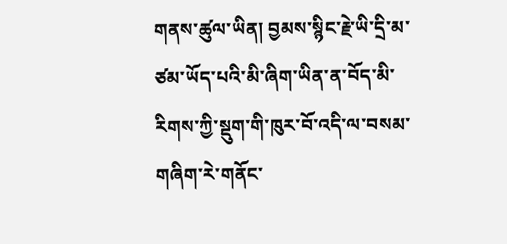གནས་ཚུལ་ཡིན། བྱམས་སྙིང་རྗེ་ཡི་དྲི་མ་ཙམ་ཡོད་པའི་མི་ཞིག་ཡིན་ན་བོད་མི་རིགས་ཀྱི་སྡུག་གི་ཁུར་བོ་འདི་ལ་བསམ་གཞིག་རེ་གནོང་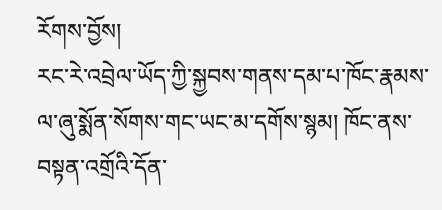རོགས་བྱོས།
རང་རེ་འབྲེལ་ཡོད་ཀྱི་སྐྱབས་གནས་དམ་པ་ཁོང་རྣམས་ལ་ཞུ་སྨོན་སོགས་གང་ཡང་མ་དགོས་སྙམ། ཁོང་ནས་བསྟན་འགྲོའི་དོན་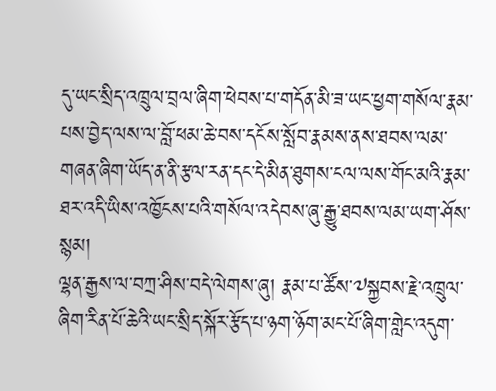དུ་ཡང་སྲིད་འཁྲུལ་བྲལ་ཞིག་ཕེབས་པ་གདོན་མི་ཟ་ཡང་ཕྱག་གསོལ་རྣམ་པས་བྱེད་ལས་ལ་བློ་ཕམ་ཆེ་བས་དངོས་སློབ་རྣམས་ནས་ཐབས་ལམ་གཞན་ཞིག་ཡོད་ན་ནི་རྩལ་རན་དང་དེ་མིན་ཐུགས་ངལ་ལས་གོང་མའི་རྣམ་ཐར་འདི་ཡིས་འཁྱོངས་པའི་གསོལ་འདེབས་ཞུ་རྒྱུ་ཐབས་ལམ་ཡག་ཤོས་སྙམ།
ལྷན་རྒྱས་ལ་བཀྲ་ཤིས་བདེ་ལེགས་ཞུ། རྣམ་པ་ཚོས་༧སྐྱབས་རྗེ་འཁྲུལ་ཞིག་རིན་པོ་ཆེའི་ཡང་སྲིད་སྐོར་རྩོད་པ་ཉག་ཉོག་མང་པོ་ཞིག་གླེང་འདུག་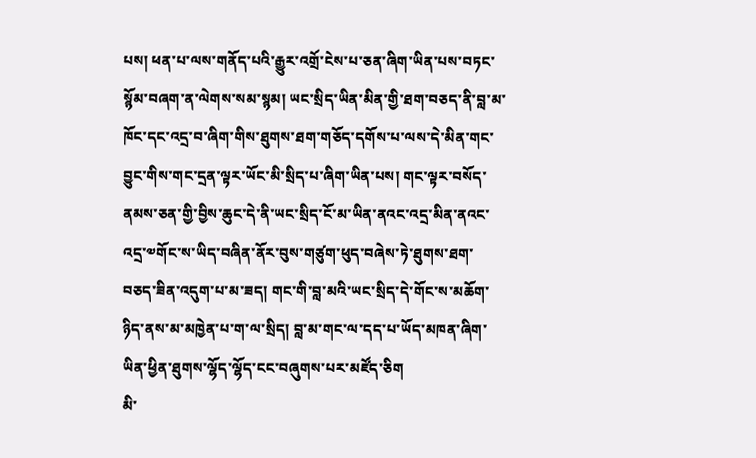པས། ཕན་པ་ལས་གནོད་པའི་རྒྱུར་འགྲོ་ངེས་པ་ཅན་ཞིག་ཡིན་པས་བཏང་སྙོམ་བཞག་ན་ལེགས་སམ་སྙམ། ཡང་སྲིད་ཡིན་མིན་གྱི་ཐག་བཅད་ནི་བླ་མ་ཁོང་དང་འདྲ་བ་ཞིག་གིས་ཐུགས་ཐག་གཅོད་དགོས་པ་ལས་དེ་མིན་གང་བྱུང་གིས་གང་དྲན་ལྟར་ཡོང་མི་སྲིད་པ་ཞིག་ཡིན་པས། གང་ལྟར་བསོད་ནམས་ཅན་གྱི་བྱིས་ཆུང་དེ་ནི་ཡང་སྲིད་ངོ་མ་ཡིན་ནའང་འདྲ་མིན་ནའང་འདྲ་༧གོང་ས་ཡིད་བཞིན་ནོར་བུས་གཙུག་ཕུད་བཞེས་ཏེ་ཐུགས་ཐག་བཅད་ཟིན་འདུག་པ་མ་ཟད། གང་གི་བླ་མའི་ཡང་སྲིད་དེ་གོང་ས་མཆོག་ཉིད་ནས་མ་མཁྱེན་པ་ག་ལ་སྲིད། བླ་མ་གང་ལ་དད་པ་ཡོད་མཁན་ཞིག་ཡིན་ཕྱིན་ཐུགས་ལྷོད་ལྷོད་ངང་བཞུགས་པར་མཛོད་ཅིག
མི་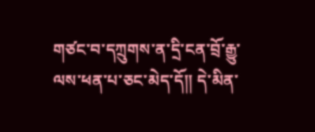གཙང་བ་དཀྲུགས་ན་དྲི་ངན་བྲོ་རྒྱུ་ལས་ཕན་པ་ཅང་མེད་དོ།། དེ་མིན་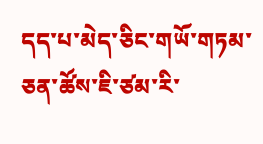དད་པ་མེད་ཅིང་གཡོ་གཏམ་ཅན་ཚོས་ཇི་ཙམ་རི་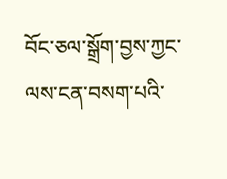བོང་ཅལ་སྒྲོག་བྱས་ཀྱང་ལས་ངན་བསག་པའི་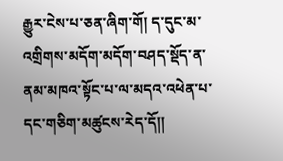རྒྱུར་ངེས་པ་ཅན་ཞིག་གོ། ད་དུང་མ་འགྲིགས་མདོག་མདོག་བཤད་སྡོད་ན་ནམ་མཁའ་སྟོང་པ་ལ་མདའ་འཕེན་པ་དང་གཅིག་མཚུངས་རེད་དོ།།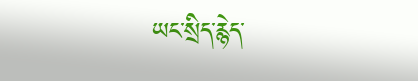ཡང་སྲིད་རྙེད་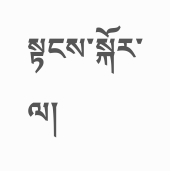སྟངས་སྐོར་ལ།